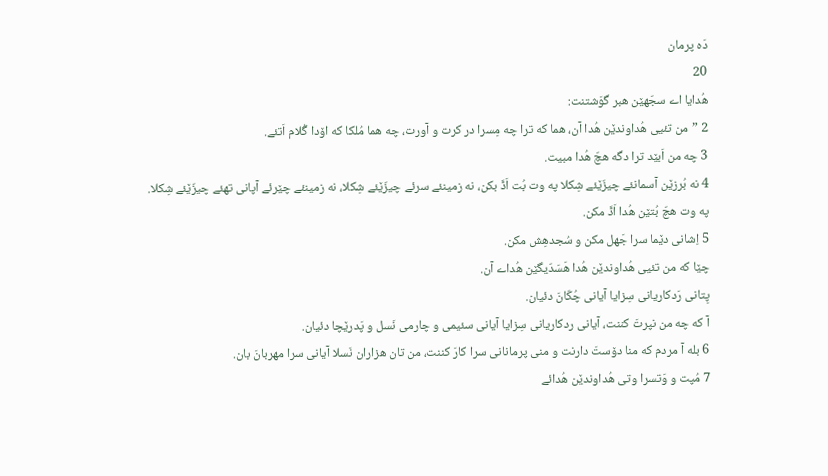دَه پرمان
20
هُدایا اے سجّهێن هبر گوَشتنت:
2 ”من تئیی هُداوندێن هُدا آن، هما که ترا چه مِسرا در کرت و آورت، چه هما مُلکا که اۆدا گُلام اَتئے.
3 چه من اَبێد ترا دگه هچّ هُدا مبیت.
4 نه بُرزێن آسمانئے چیزّێئے شِکلا په وت بُت اَڈّ بکن، نه زمینئے سرئے چیزّێئے شِکلا، نه زمینئے چێرئے آپانی تهئے چیزّێئے شِکلا.
په وت هچّ بُتێن هُدا اَڈّ مکن.
5 اِشانی دێما سرا جَهل مکن و سُجدهِش مکن.
چێا که من تئیی هُداوندێن هُدا هَسَدّیگێن هُداے آن.
پِتانی رَدکاریانی سِزایا آیانی چُکّانَ دئیان.
آ که چه من نپرتَ کننت، آیانی ردکاریانی سِزایا آیانی سئیمی و چارمی نَسل و پَدرێچا دئیان.
6 بله آ مردم که منا دۆستَ دارنت و منی پرمانانی سرا کارَ کننت، من تان هزاران نَسلا آیانی سرا مهربانَ بان.
7 مُپت و وَتسرا وتی هُداوندێن هُدائے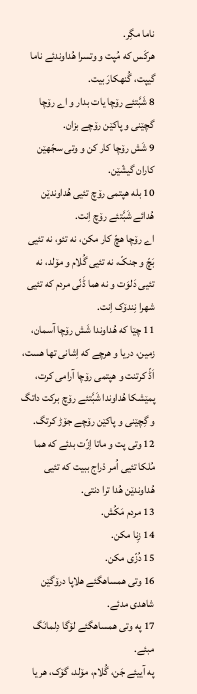ناما مگِر.
هرکَس که مُپت و وتسرا هُداوندئے ناما گیپت، گُنهکارَ بیت.
8 شَبَّتئے رۆچا یات بدار و اے رۆچا گچێنی و پاکێن رۆچے بزان.
9 شَش رۆچا کار کن و وتی سجّهێن کاران گیشّێن.
10 بله هپتمی رۆچ تئیی هُداوندێن هُدائے شَبَّتئے رۆچ اِنت.
اے رۆچا هچّ کار مکن، نه تئو، نه تئیی بَچّ و جنکّ، نه تئیی گُلام و مۆلد، نه تئیی دَلوَت و نه هما ڈَنّی مردم که تئیی شهرا نِندۆک اِنت.
11 چێا که هُداوندا شَش رۆچا آسمان، زمین، دریا و هرچے که اِشانی تها هست، اَڈّ کرتنت و هپتمی رۆچا آرامی کرت، پمێشکا هُداوندا شَبَّتئے رۆچ برکت داتگ و گِچێنی و پاکێن رۆچے جۆڑ کرتگ.
12 وتی پت و ماتا اِزّت بدئے که هما مُلکا تئیی اُمر دْراج ببیت که تئیی هُداوندێن هُدا ترا دنتی.
13 مردم مَکُش.
14 زِنا مکن.
15 دُزّی مکن.
16 وتی همساهگئے هلاپا درۆگێن شاهدی مدئے.
17 په وتی همساهگئے لۆگا دِلمانَگ مبئے.
په آییئے جَن، گُلام، مۆلد، گۆک، هر یا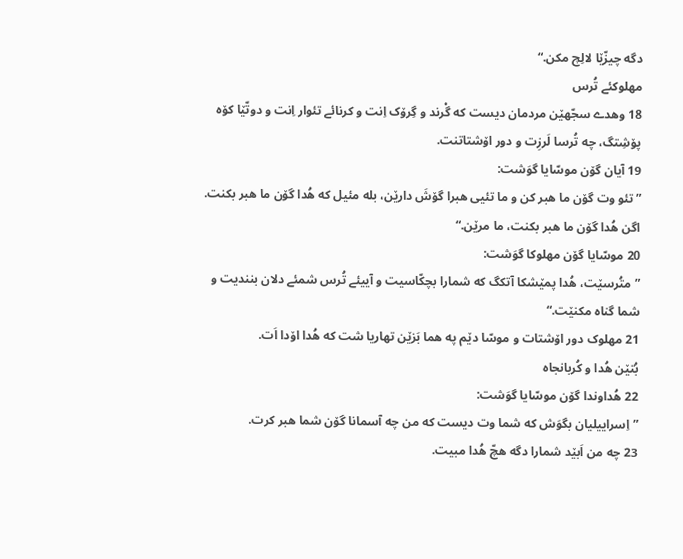دگه چیزّێا لالِچ مکن.“
مهلوکئے تُرس
18 وهدے سجّهێن مردمان دیست که گْرند و گِرۆک اِنت و کرنائے تئوار اِنت و دوتّێا کۆه پۆشِتگ، چه تُرسا لَرزِت و دور اۆشتاتنت.
19 آیان گۆن موسّایا گوَشت:
”تئو وت گۆن ما هبر کن و ما تئیی هبرا گۆشَ دارێن، بله مئیل که هُدا گۆن ما هبر بکنت.
اگن هُدا گۆن ما هبر بکنت، ما مرێن.“
20 موسّایا گۆن مهلوکا گوَشت:
”متُرسێت، هُدا پمێشکا آتکگ که شمارا بچکّاسیت و آییئے تُرس شمئے دلان بنندیت و شما گناه مکنێت.“
21 مهلوک دور اۆشتات و موسّا دێم په هما بَزێن تهاریا شت که هُدا اۆدا اَت.
بُتێن هُدا و کُربانجاه
22 هُداوندا گۆن موسّایا گوَشت:
”اِسراییلیان بگوَش که شما وت دیست که من چه آسمانا گۆن شما هبر کرت.
23 چه من اَبێد شمارا دگه هچّ هُدا مبیت.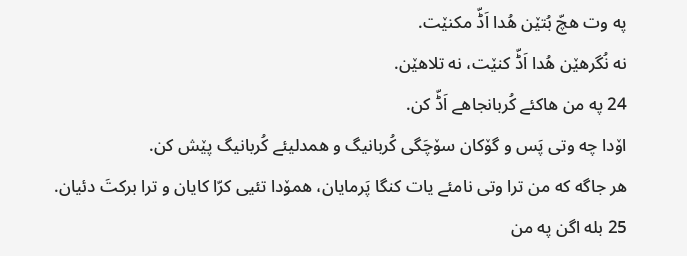په وت هچّ بُتێن هُدا اَڈّ مکنێت.
نه نُگرهێن هُدا اَڈّ کنێت، نه تلاهێن.
24 په من هاکئے کُربانجاهے اَڈّ کن.
اۆدا چه وتی پَس و گۆکان سۆچَگی کُربانیگ و همدلیئے کُربانیگ پێش کن.
هر جاگه که من ترا وتی نامئے یات کنگا پَرمایان، همۆدا تئیی کرّا کایان و ترا برکتَ دئیان.
25 بله اگن په من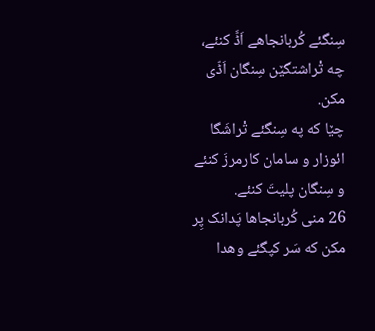سِنگئے کُربانجاهے اَڈَّ کنئے، چه تْراشتگێن سِنگان اَڈّی مکن.
چێا که په سِنگئے تْراشَگا ائوزار و سامان کارمرزَ کنئے و سِنگان پلیتَ کنئے.
26 منی کُربانجاها پَدانک پِر مکن که سَر کپگئے وهدا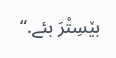بێسِتْرَ بئے.“